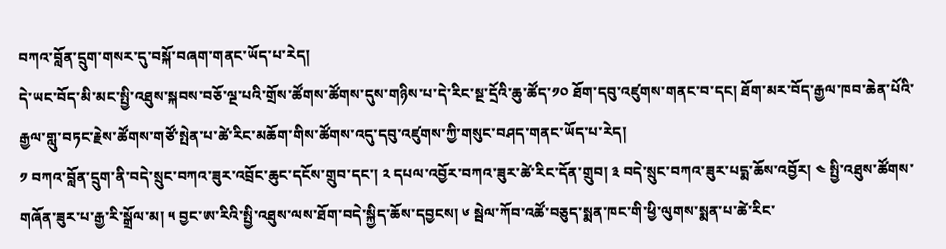བཀའ་བློན་དྲུག་གསར་དུ་བསྐོ་བཞག་གནང་ཡོད་པ་རེད།
དེ་ཡང་བོད་མི་མང་སྤྱི་འཐུས་སྐབས་བཅོ་ལྔ་པའི་གྲོས་ཚོགས་ཚོགས་དུས་གཉིས་པ་དེ་རིང་སྔ་དྲོའི་ཆུ་ཚོད་༡༠ ཐོག་དབུ་འཛུགས་གནང་བ་དང། ཐོག་མར་བོད་རྒྱལ་ཁབ་ཆེན་པོའི་རྒྱལ་གླུ་བཏང་རྗེས་ཚོགས་གཙོ་སྤེན་པ་ཚེ་རིང་མཆོག་གིས་ཚོགས་འདུ་དབུ་འཛུགས་ཀྱི་གསུང་བཤད་གནང་ཡོད་པ་རེད།
༡ བཀའ་བློན་དྲུག་ནི་བདེ་སྲུང་བཀའ་ཟུར་འབྲོང་ཆུང་དངོས་གྲུབ་དང་། ༢ དཔལ་འབྱོར་བཀའ་ཟུར་ཚེ་རིང་དོན་གྲུབ། ༣ བདེ་སྲུང་བཀའ་ཟུར་པདྨ་ཆོས་འབྱོར། ༤ སྤྱི་འཐུས་ཚོགས་གཞོན་ཟུར་པ་རྒྱ་རི་སྒྲོལ་མ། ༥ བྱང་ཨ་རིའི་སྤྱི་འཐུས་ལས་ཐོག་བདེ་སྐྱིད་ཆོས་དབྱངས། ༦ སྦེལ་ཀོབ་འཚོ་བཅུད་སྨན་ཁང་གི་ཕྱི་ལུགས་སྨན་པ་ཚེ་རིང་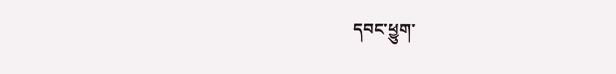དབང་ཕྱུག་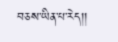བཅས་ཡིན་པ་རེད།།